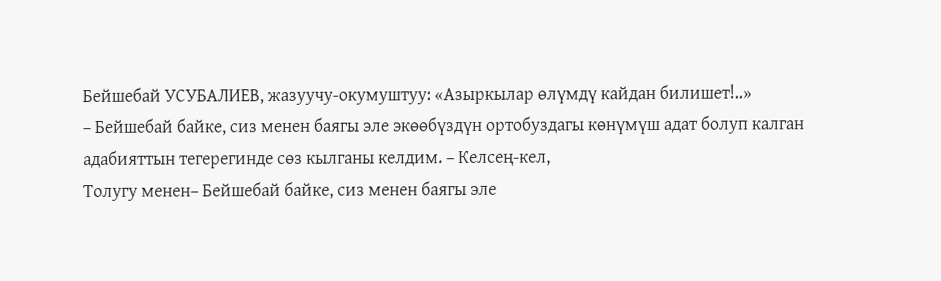Бейшебай УСУБАЛИЕВ, жазуучу-окумуштуу: «Азыркылар өлүмдү кайдан билишет!..»
– Бейшебай байке, сиз менен баягы эле экөөбүздүн ортобуздагы көнүмүш адат болуп калган адабияттын тегерегинде сөз кылганы келдим. – Келсең-кел,
Толугу менен– Бейшебай байке, сиз менен баягы эле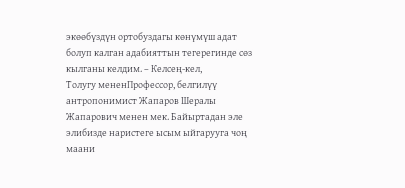экөөбүздүн ортобуздагы көнүмүш адат болуп калган адабияттын тегерегинде сөз кылганы келдим. – Келсең-кел,
Толугу мененПрофессор, белгилүү антропонимист Жапаров Шералы Жапарович менен мек. Байыртадан эле элибизде наристеге ысым ыйгарууга чоң маани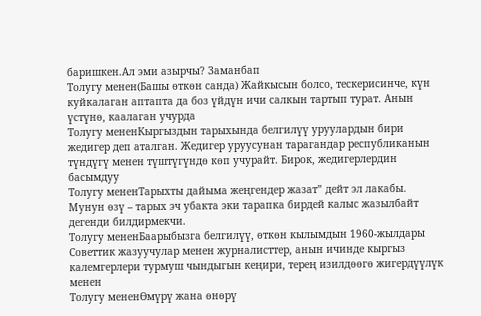баришкен.Ал эми азырчы? Заманбап
Толугу менен(Башы өткөн санда) Жайкысын болсо, тескерисинче, күн куйкалаган аптапта да боз үйдүн ичи салкын тартып турат. Анын үстүнө, каалаган учурда
Толугу мененКыргыздын тарыхында белгилүү уруулардын бири жедигер деп аталган. Жедигер уруусунан тарагандар республиканын түндүгү менен түштүгүндө көп учурайт. Бирок, жедигерлердин басымдуу
Толугу мененТарыхты дайыма жеңгендер жазат” дейт эл лакабы. Мунун өзү – тарых эч убакта эки тарапка бирдей калыс жазылбайт дегенди билдирмекчи.
Толугу мененБаарыбызга белгилүү, өткөн кылымдын 1960-жылдары Советтик жазуучулар менен журналисттер, анын ичинде кыргыз калемгерлери турмуш чындыгын кеңири, терең изилдөөгө жигердүүлүк менен
Толугу мененӨмүрү жана өнөрү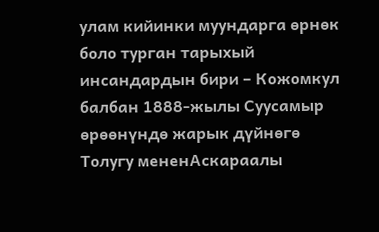улам кийинки муундарга өрнөк боло турган тарыхый инсандардын бири – Кожомкул балбан 1888-жылы Суусамыр өрөөнүндө жарык дүйнөгө
Толугу мененАскараалы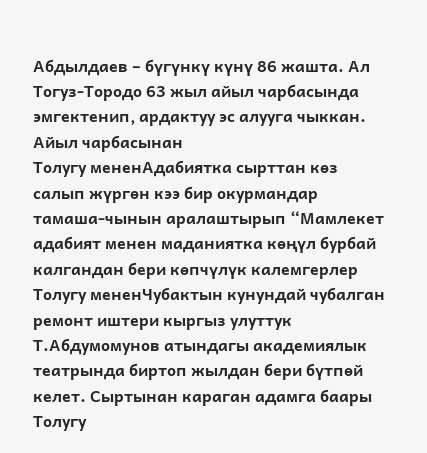Абдылдаев – бүгүнкү күнү 86 жашта. Ал Тогуз-Тородо 63 жыл айыл чарбасында эмгектенип, ардактуу эс алууга чыккан. Айыл чарбасынан
Толугу мененАдабиятка сырттан көз салып жүргөн кээ бир окурмандар тамаша-чынын аралаштырып “Мамлекет адабият менен маданиятка көңүл бурбай калгандан бери көпчүлүк калемгерлер
Толугу мененЧубактын кунундай чубалган ремонт иштери кыргыз улуттук Т.Абдумомунов атындагы академиялык театрында биртоп жылдан бери бүтпөй келет. Сыртынан караган адамга баары
Толугу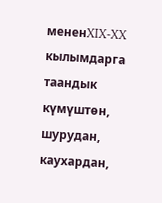мененXIX-XX кылымдарга таандык күмүштөн, шурудан, каухардан,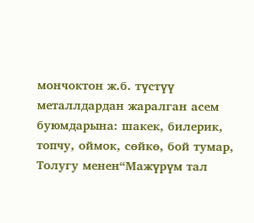мончоктон ж.б. түстүү металлдардан жаралган асем буюмдарына: шакек, билерик, топчу, оймок, сөйкө, бой тумар,
Толугу менен“Мажүрүм тал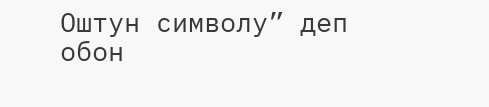Оштун символу” деп обон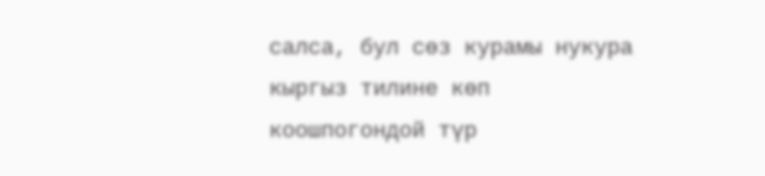салса, бул сөз курамы нукура кыргыз тилине көп коошпогондой түр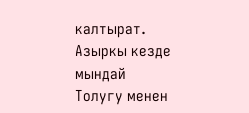калтырат. Азыркы кезде мындай
Толугу менен